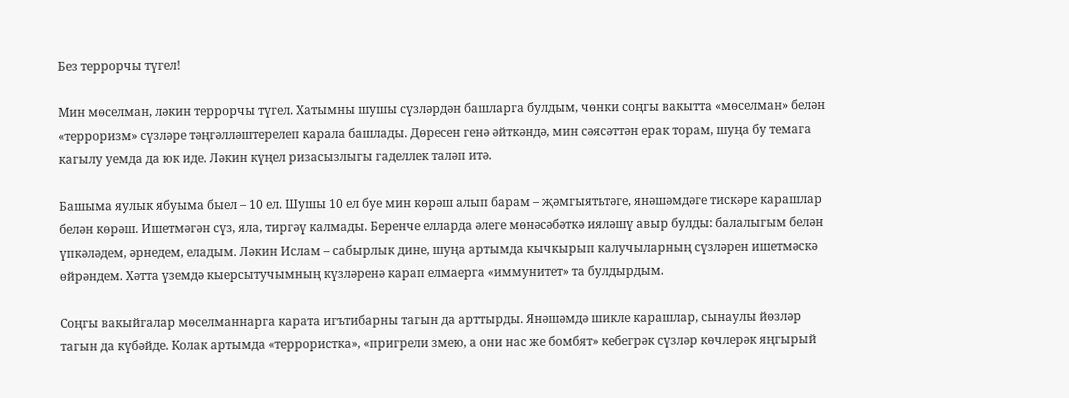Без террорчы түгел!

Мин мөселман, ләкин террорчы түгел. Хатымны шушы сүзләрдән башларга булдым, чөнки соңгы вакытта «мөселман» белән «терроризм» сүзләре тәңгәлләштерелеп карала башлады. Дөресен генә әйткәндә, мин сәясәттән ерак торам, шуңа бу темага кагылу уемда да юк иде. Ләкин күңел ризасызлыгы гаделлек таләп итә.

Башыма яулык ябуыма быел – 10 ел. Шушы 10 ел буе мин көрәш алып барам – җәмгыятьтәге, янәшәмдәге тискәре карашлар белән көрәш. Ишетмәгән сүз, яла, тиргәү калмады. Беренче елларда әлеге мөнәсәбәткә ияләшү авыр булды: балалыгым белән үпкәләдем, әрнедем, еладым. Ләкин Ислам – сабырлык дине, шуңа артымда кычкырып калучыларның сүзләрен ишетмәскә өйрәндем. Хәтта үземдә кыерсытучымның күзләренә карап елмаерга «иммунитет» та булдырдым.

Соңгы вакыйгалар мөселманнарга карата игътибарны тагын да арттырды. Янәшәмдә шикле карашлар, сынаулы йөзләр тагын да күбәйде. Колак артымда «террористка», «пригрели змею, а они нас же бомбят» кебегрәк сүзләр көчлерәк яңгырый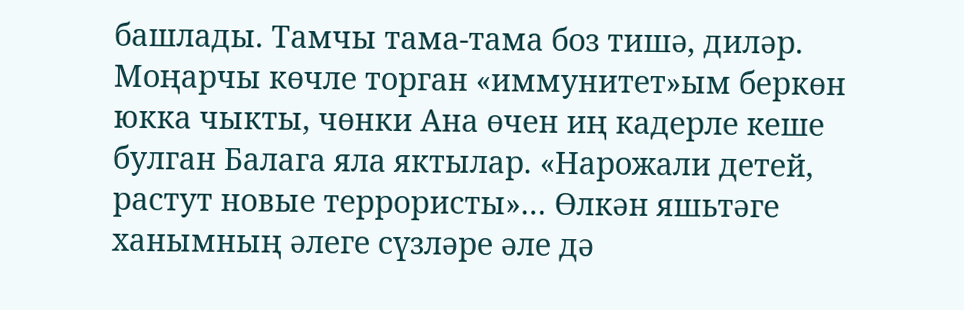башлады. Тамчы тама-тама боз тишә, диләр. Моңарчы көчле торган «иммунитет»ым беркөн юкка чыкты, чөнки Ана өчен иң кадерле кеше булган Балага яла яктылар. «Нарожали детей, растут новые террористы»… Өлкән яшьтәге ханымның әлеге сүзләре әле дә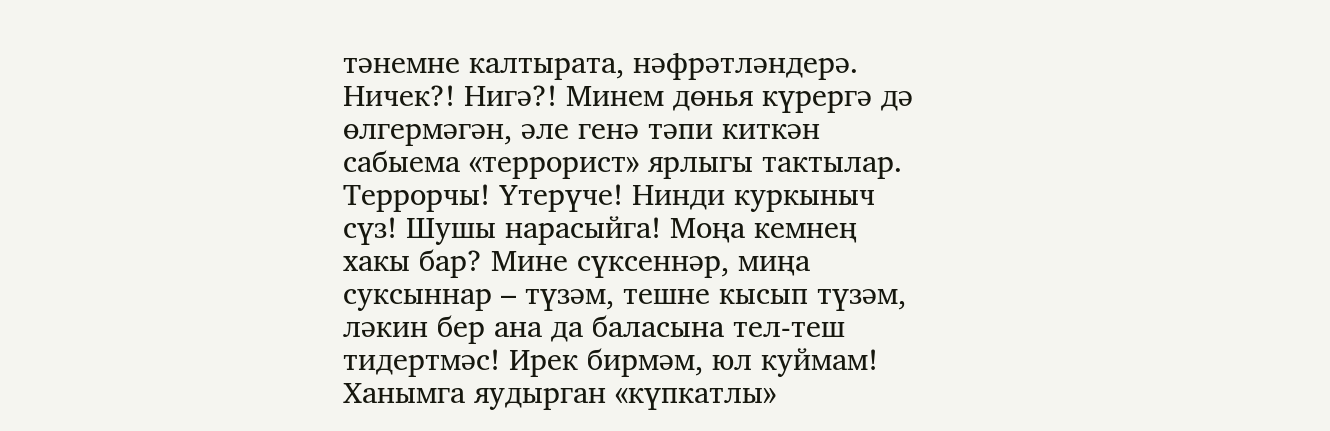тәнемне калтырата, нәфрәтләндерә. Ничек?! Нигә?! Минем дөнья күрергә дә өлгермәгән, әле генә тәпи киткән сабыема «террорист» ярлыгы тактылар. Террорчы! Үтерүче! Нинди куркыныч сүз! Шушы нарасыйга! Моңа кемнең хакы бар? Мине сүксеннәр, миңа суксыннар – түзәм, тешне кысып түзәм, ләкин бер ана да баласына тел-теш тидертмәс! Ирек бирмәм, юл куймам! Ханымга яудырган «күпкатлы»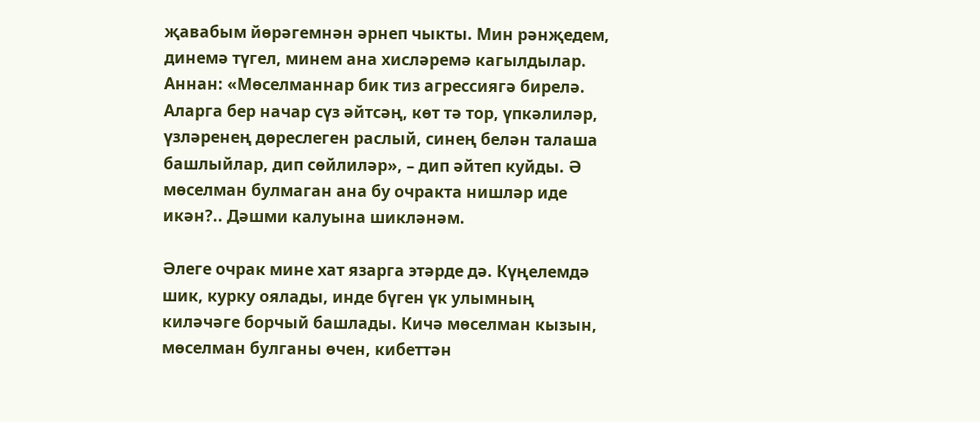җавабым йөрәгемнән әрнеп чыкты. Мин рәнҗедем, динемә түгел, минем ана хисләремә кагылдылар. Аннан: «Мөселманнар бик тиз агрессиягә бирелә. Аларга бер начар сүз әйтсәң, көт тә тор, үпкәлиләр, үзләренең дөреслеген раслый, синең белән талаша башлыйлар, дип сөйлиләр», – дип әйтеп куйды. Ә мөселман булмаган ана бу очракта нишләр иде икән?.. Дәшми калуына шикләнәм.

Әлеге очрак мине хат язарга этәрде дә. Күңелемдә шик, курку оялады, инде бүген үк улымның киләчәге борчый башлады. Кичә мөселман кызын, мөселман булганы өчен, кибеттән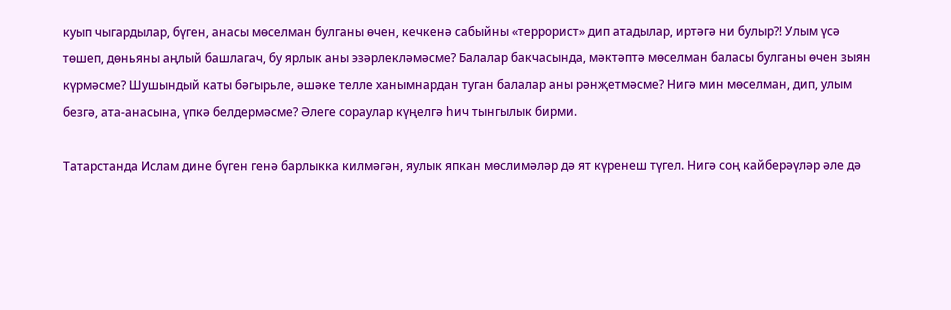куып чыгардылар, бүген, анасы мөселман булганы өчен, кечкенә сабыйны «террорист» дип атадылар, иртәгә ни булыр?! Улым үсә төшеп, дөньяны аңлый башлагач, бу ярлык аны эзәрлекләмәсме? Балалар бакчасында, мәктәптә мөселман баласы булганы өчен зыян күрмәсме? Шушындый каты бәгырьле, әшәке телле ханымнардан туган балалар аны рәнҗетмәсме? Нигә мин мөселман, дип, улым безгә, ата-анасына, үпкә белдермәсме? Әлеге сораулар күңелгә һич тынгылык бирми.

Татарстанда Ислам дине бүген генә барлыкка килмәгән, яулык япкан мөслимәләр дә ят күренеш түгел. Нигә соң кайберәүләр әле дә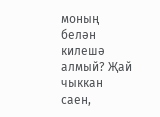моның белән килешә алмый? Җай чыккан саен,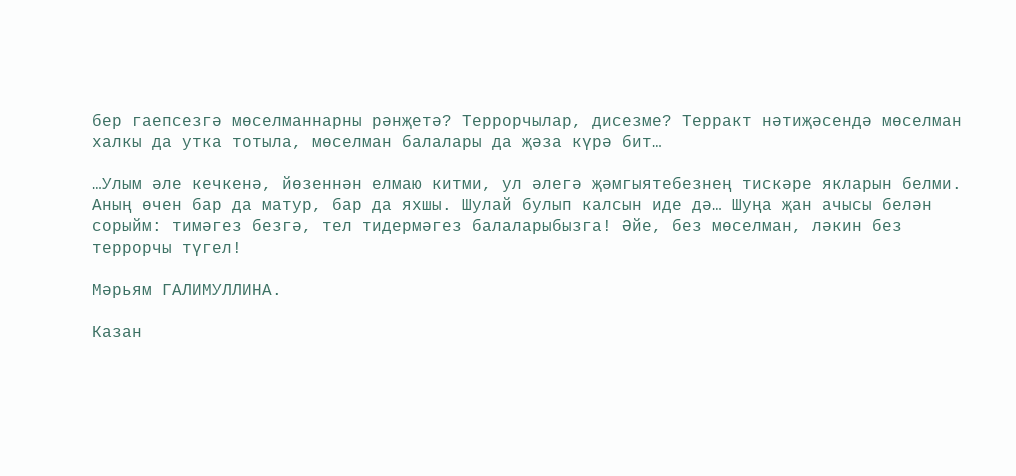бер гаепсезгә мөселманнарны рәнҗетә? Террорчылар, дисезме? Терракт нәтиҗәсендә мөселман халкы да утка тотыла, мөселман балалары да җәза күрә бит…

…Улым әле кечкенә, йөзеннән елмаю китми, ул әлегә җәмгыятебезнең тискәре якларын белми. Аның өчен бар да матур, бар да яхшы. Шулай булып калсын иде дә… Шуңа җан ачысы белән сорыйм: тимәгез безгә, тел тидермәгез балаларыбызга! Әйе, без мөселман, ләкин без террорчы түгел!

Мәрьям ГАЛИМУЛЛИНА.

Казан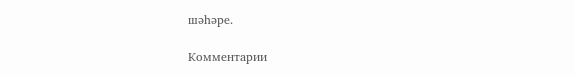шәһәре.

Комментарии